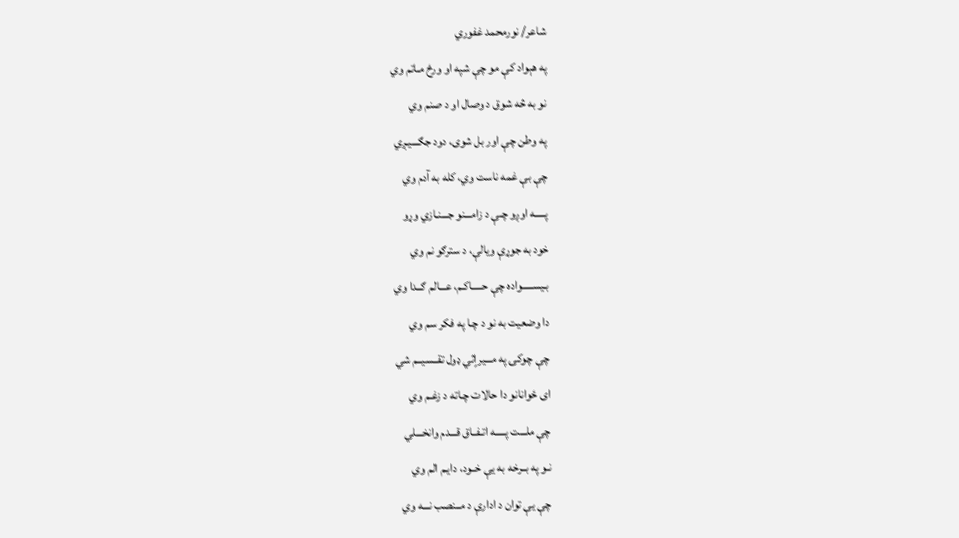شاعر/ نورمحمد غفوري
په هېواد کې مو چې شپه او ورځ مـاتم وي
نو به څه شوق د وصال او د صنم وي
په وطن چې اور بل شوی، دود جګـــیـږي
چې بې غمه ناست وي، کله به آدم وي
پـــــه اوږو چـې د زامـــنو جـــنـازي وړو
خود به جوړې ویالې، د سترګو نم وي
بـیســـــواده چې حـــــاکـم، عـــالم ګــدا وي
دا وضعیت به نو د چـا په فکر سم وي
چې چوکۍ په مـــیراٍثي ډول تقــسیــم شي
ای ځوانانو دا حالات چـاته د زغـم وي
چې ملـــت پـــــه اتـفــاق قـــدم وانخـــلي
نـو په بــرخه به یې خــود، دایـم الم وي
چې یې توان د ادارې د مــنصب نـــه وي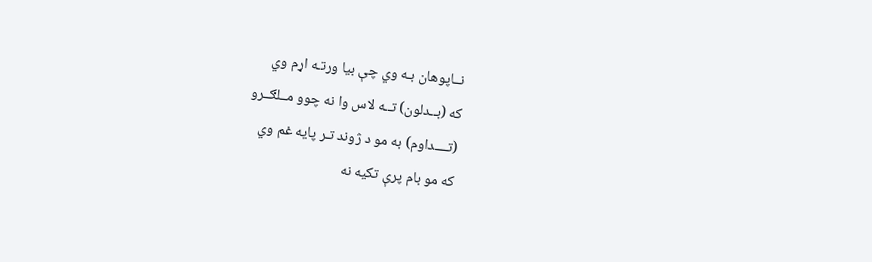نــاپوهان بـه وي چې بیا ورتـه اړم وي
که (بــدلون) تــه لاس وا نه چوو مــلګــرو
(تــــداوم) به مو د ژوند تـر پایه غم وي
که مو بام پرې تکیه نه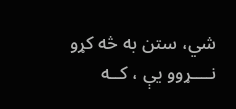شي، ستن به څه کړو
نــــړوو يې ، کــه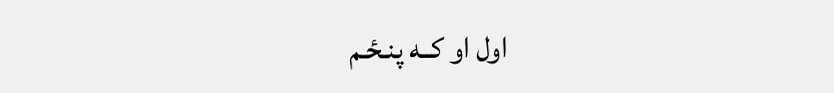اول او کــه پنـځـم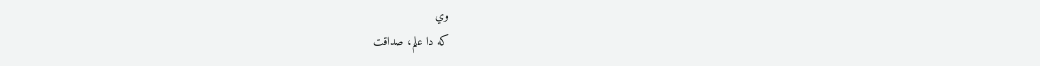وي
که دا علم، صداقت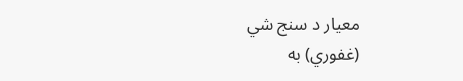معیار د سنج شي
(غفوري) به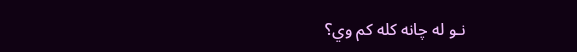نـو له چانه کله کم وي؟